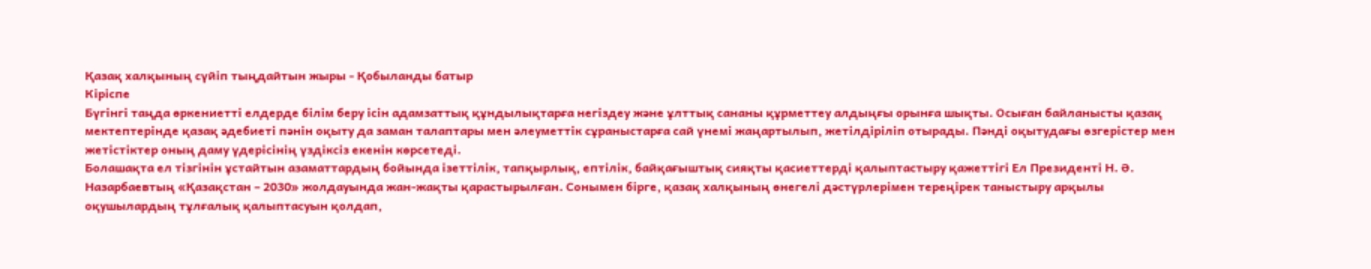Қазақ халқының сүйіп тыңдайтын жыры - Қобыланды батыр
Кіріспе
Бүгінгі таңда өркениетті елдерде білім беру ісін адамзаттық құндылықтарға негіздеу және ұлттық сананы құрметтеу алдыңғы орынға шықты. Осыған байланысты қазақ мектептерінде қазақ әдебиеті пәнін оқыту да заман талаптары мен әлеуметтік сұраныстарға сай үнемі жаңартылып, жетілдіріліп отырады. Пәнді оқытудағы өзгерістер мен жетістіктер оның даму үдерісінің үздіксіз екенін көрсетеді.
Болашақта ел тізгінін ұстайтын азаматтардың бойында ізеттілік, тапқырлық, ептілік, байқағыштық сияқты қасиеттерді қалыптастыру қажеттігі Ел Президенті Н. Ә. Назарбаевтың «Қазақстан – 2030» жолдауында жан-жақты қарастырылған. Сонымен бірге, қазақ халқының өнегелі дәстүрлерімен тереңірек таныстыру арқылы оқушылардың тұлғалық қалыптасуын қолдап,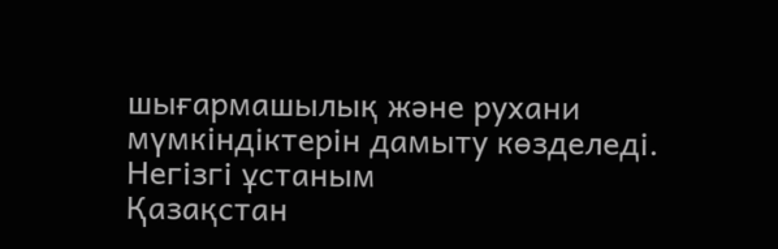шығармашылық және рухани мүмкіндіктерін дамыту көзделеді.
Негізгі ұстаным
Қазақстан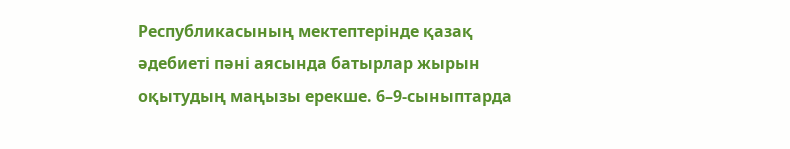Республикасының мектептерінде қазақ әдебиеті пәні аясында батырлар жырын оқытудың маңызы ерекше. 6–9-сыныптарда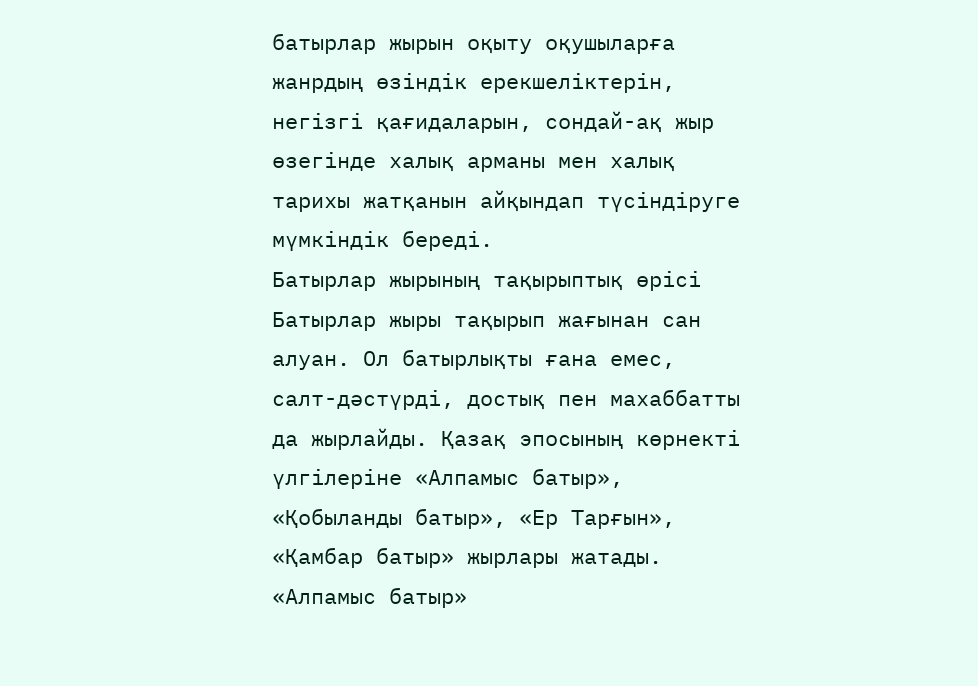батырлар жырын оқыту оқушыларға жанрдың өзіндік ерекшеліктерін, негізгі қағидаларын, сондай-ақ жыр өзегінде халық арманы мен халық тарихы жатқанын айқындап түсіндіруге мүмкіндік береді.
Батырлар жырының тақырыптық өрісі
Батырлар жыры тақырып жағынан сан алуан. Ол батырлықты ғана емес, салт-дәстүрді, достық пен махаббатты да жырлайды. Қазақ эпосының көрнекті үлгілеріне «Алпамыс батыр», «Қобыланды батыр», «Ер Тарғын», «Қамбар батыр» жырлары жатады.
«Алпамыс батыр»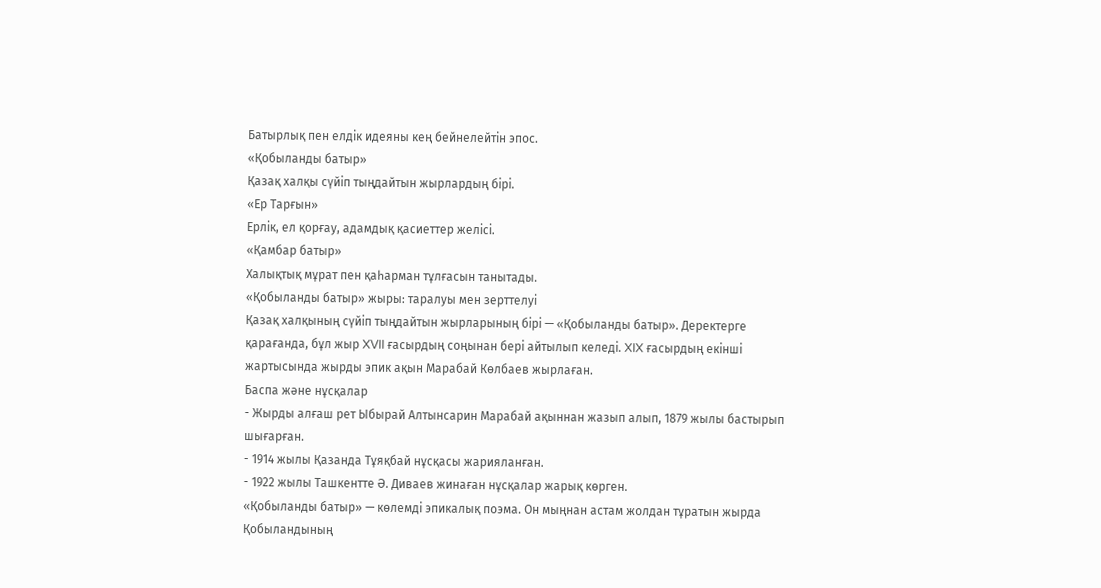Батырлық пен елдік идеяны кең бейнелейтін эпос.
«Қобыланды батыр»
Қазақ халқы сүйіп тыңдайтын жырлардың бірі.
«Ер Тарғын»
Ерлік, ел қорғау, адамдық қасиеттер желісі.
«Қамбар батыр»
Халықтық мұрат пен қаһарман тұлғасын танытады.
«Қобыланды батыр» жыры: таралуы мен зерттелуі
Қазақ халқының сүйіп тыңдайтын жырларының бірі — «Қобыланды батыр». Деректерге қарағанда, бұл жыр XVII ғасырдың соңынан бері айтылып келеді. XIX ғасырдың екінші жартысында жырды эпик ақын Марабай Көлбаев жырлаған.
Баспа және нұсқалар
- Жырды алғаш рет Ыбырай Алтынсарин Марабай ақыннан жазып алып, 1879 жылы бастырып шығарған.
- 1914 жылы Қазанда Тұяқбай нұсқасы жарияланған.
- 1922 жылы Ташкентте Ә. Диваев жинаған нұсқалар жарық көрген.
«Қобыланды батыр» — көлемді эпикалық поэма. Он мыңнан астам жолдан тұратын жырда Қобыландының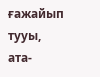ғажайып тууы, ата-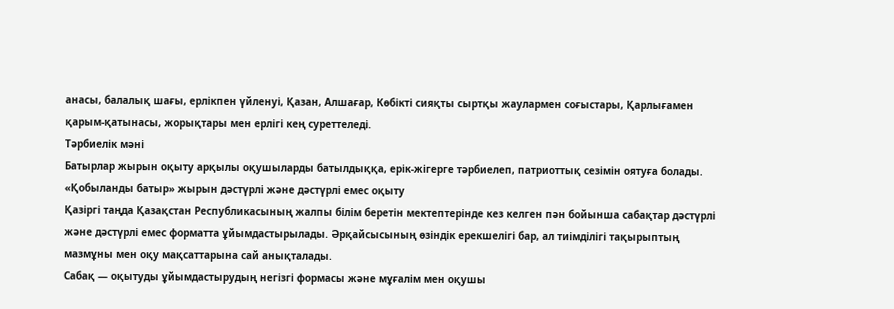анасы, балалық шағы, ерлікпен үйленуі, Қазан, Алшағар, Көбікті сияқты сыртқы жаулармен соғыстары, Қарлығамен қарым-қатынасы, жорықтары мен ерлігі кең суреттеледі.
Тәрбиелік мәні
Батырлар жырын оқыту арқылы оқушыларды батылдыққа, ерік-жігерге тәрбиелеп, патриоттық сезімін оятуға болады.
«Қобыланды батыр» жырын дәстүрлі және дәстүрлі емес оқыту
Қазіргі таңда Қазақстан Республикасының жалпы білім беретін мектептерінде кез келген пән бойынша сабақтар дәстүрлі және дәстүрлі емес форматта ұйымдастырылады. Әрқайсысының өзіндік ерекшелігі бар, ал тиімділігі тақырыптың мазмұны мен оқу мақсаттарына сай анықталады.
Сабақ — оқытуды ұйымдастырудың негізгі формасы және мұғалім мен оқушы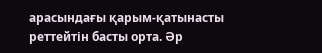арасындағы қарым-қатынасты реттейтін басты орта. Әр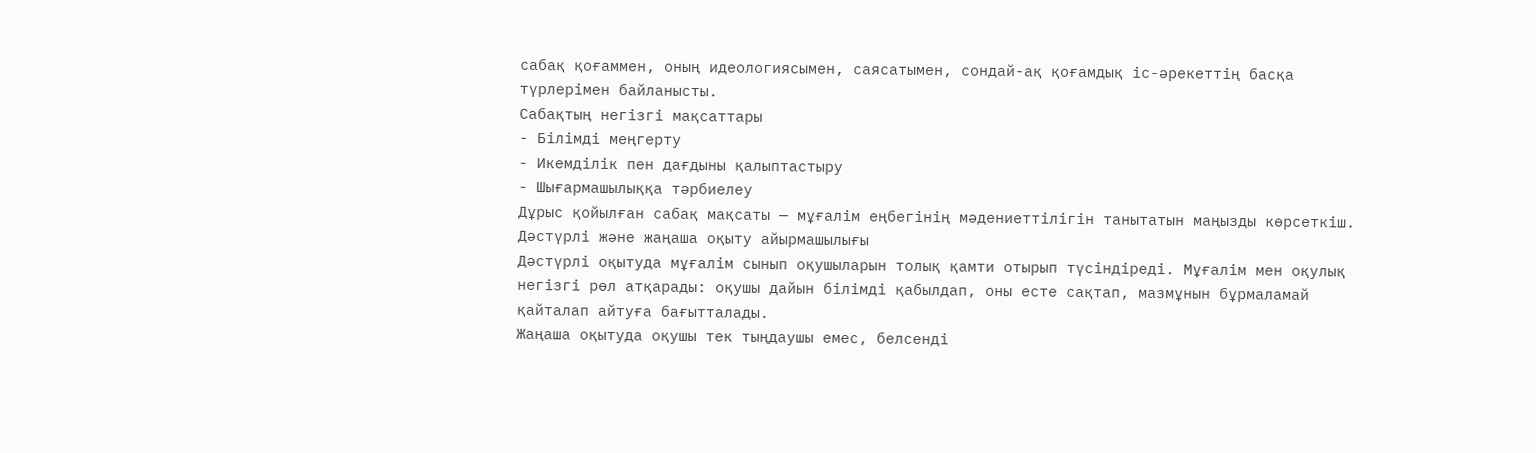сабақ қоғаммен, оның идеологиясымен, саясатымен, сондай-ақ қоғамдық іс-әрекеттің басқа түрлерімен байланысты.
Сабақтың негізгі мақсаттары
- Білімді меңгерту
- Икемділік пен дағдыны қалыптастыру
- Шығармашылыққа тәрбиелеу
Дұрыс қойылған сабақ мақсаты — мұғалім еңбегінің мәдениеттілігін танытатын маңызды көрсеткіш.
Дәстүрлі және жаңаша оқыту айырмашылығы
Дәстүрлі оқытуда мұғалім сынып оқушыларын толық қамти отырып түсіндіреді. Мұғалім мен оқулық негізгі рөл атқарады: оқушы дайын білімді қабылдап, оны есте сақтап, мазмұнын бұрмаламай қайталап айтуға бағытталады.
Жаңаша оқытуда оқушы тек тыңдаушы емес, белсенді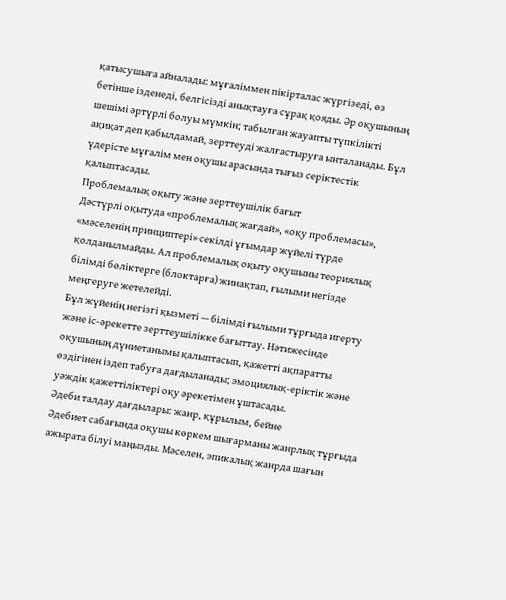қатысушыға айналады: мұғаліммен пікірталас жүргізеді, өз бетінше ізденеді, белгісізді анықтауға сұрақ қояды. Әр оқушының шешімі әртүрлі болуы мүмкін; табылған жауапты түпкілікті ақиқат деп қабылдамай, зерттеуді жалғастыруға ынталанады. Бұл үдерісте мұғалім мен оқушы арасында тығыз серіктестік қалыптасады.
Проблемалық оқыту және зерттеушілік бағыт
Дәстүрлі оқытуда «проблемалық жағдай», «оқу проблемасы», «мәселенің принциптері» секілді ұғымдар жүйелі түрде қолданылмайды. Ал проблемалық оқыту оқушыны теориялық білімді бөліктерге (блоктарға) жинақтап, ғылыми негізде меңгеруге жетелейді.
Бұл жүйенің негізгі қызметі — білімді ғылыми тұрғыда игерту және іс-әрекетте зерттеушілікке бағыттау. Нәтижесінде оқушының дүниетанымы қалыптасып, қажетті ақпаратты өздігінен іздеп табуға дағдыланады; эмоциялық-еріктік және уәждік қажеттіліктері оқу әрекетімен ұштасады.
Әдеби талдау дағдылары: жанр, құрылым, бейне
Әдебиет сабағында оқушы көркем шығарманы жанрлық тұрғыда ажырата білуі маңызды. Мәселен, эпикалық жанрда шағын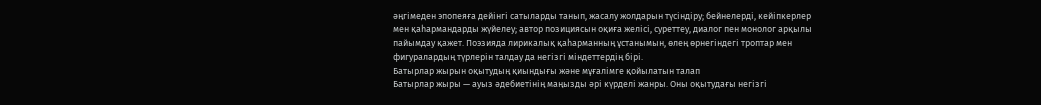әңгімеден эпопеяға дейінгі сатыларды танып, жасалу жолдарын түсіндіру; бейнелерді, кейіпкерлер мен қаһармандарды жүйелеу; автор позициясын оқиға желісі, суреттеу, диалог пен монолог арқылы пайымдау қажет. Поэзияда лирикалық қаһарманның ұстанымын, өлең өрнегіндегі троптар мен фигуралардың түрлерін талдау да негізгі міндеттердің бірі.
Батырлар жырын оқытудың қиындығы және мұғалімге қойылатын талап
Батырлар жыры — ауыз әдебиетінің маңызды әрі күрделі жанры. Оны оқытудағы негізгі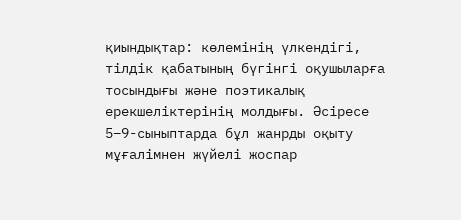қиындықтар: көлемінің үлкендігі, тілдік қабатының бүгінгі оқушыларға тосындығы және поэтикалық ерекшеліктерінің молдығы. Әсіресе 5–9-сыныптарда бұл жанрды оқыту мұғалімнен жүйелі жоспар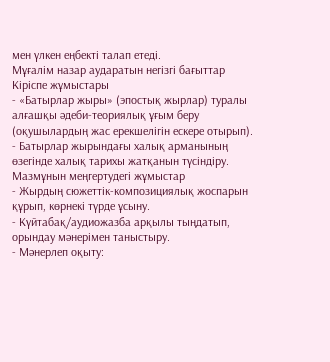мен үлкен еңбекті талап етеді.
Мұғалім назар аударатын негізгі бағыттар
Кіріспе жұмыстары
- «Батырлар жыры» (эпостық жырлар) туралы алғашқы әдеби-теориялық ұғым беру (оқушылардың жас ерекшелігін ескере отырып).
- Батырлар жырындағы халық арманының өзегінде халық тарихы жатқанын түсіндіру.
Мазмұнын меңгертудегі жұмыстар
- Жырдың сюжеттік-композициялық жоспарын құрып, көрнекі түрде ұсыну.
- Күйтабақ/аудиожазба арқылы тыңдатып, орындау мәнерімен таныстыру.
- Мәнерлеп оқыту: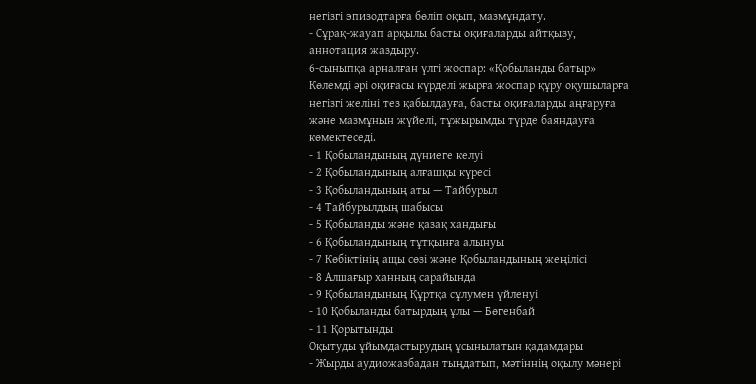негізгі эпизодтарға бөліп оқып, мазмұндату.
- Сұрақ-жауап арқылы басты оқиғаларды айтқызу, аннотация жаздыру.
6-сыныпқа арналған үлгі жоспар: «Қобыланды батыр»
Көлемді әрі оқиғасы күрделі жырға жоспар құру оқушыларға негізгі желіні тез қабылдауға, басты оқиғаларды аңғаруға және мазмұнын жүйелі, тұжырымды түрде баяндауға көмектеседі.
- 1 Қобыландының дүниеге келуі
- 2 Қобыландының алғашқы күресі
- 3 Қобыландының аты — Тайбурыл
- 4 Тайбурылдың шабысы
- 5 Қобыланды және қазақ хандығы
- 6 Қобыландының тұтқынға алынуы
- 7 Көбіктінің ащы сөзі және Қобыландының жеңілісі
- 8 Алшағыр ханның сарайында
- 9 Қобыландының Құртқа сұлумен үйленуі
- 10 Қобыланды батырдың ұлы — Бөгенбай
- 11 Қорытынды
Оқытуды ұйымдастырудың ұсынылатын қадамдары
- Жырды аудиожазбадан тыңдатып, мәтіннің оқылу мәнері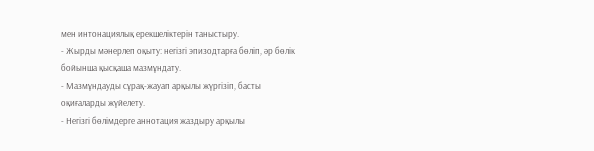мен интонациялық ерекшеліктерін таныстыру.
- Жырды мәнерлеп оқыту: негізгі эпизодтарға бөліп, әр бөлік бойынша қысқаша мазмұндату.
- Мазмұндауды сұрақ-жауап арқылы жүргізіп, басты оқиғаларды жүйелету.
- Негізгі бөлімдерге аннотация жаздыру арқылы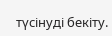түсінуді бекіту.